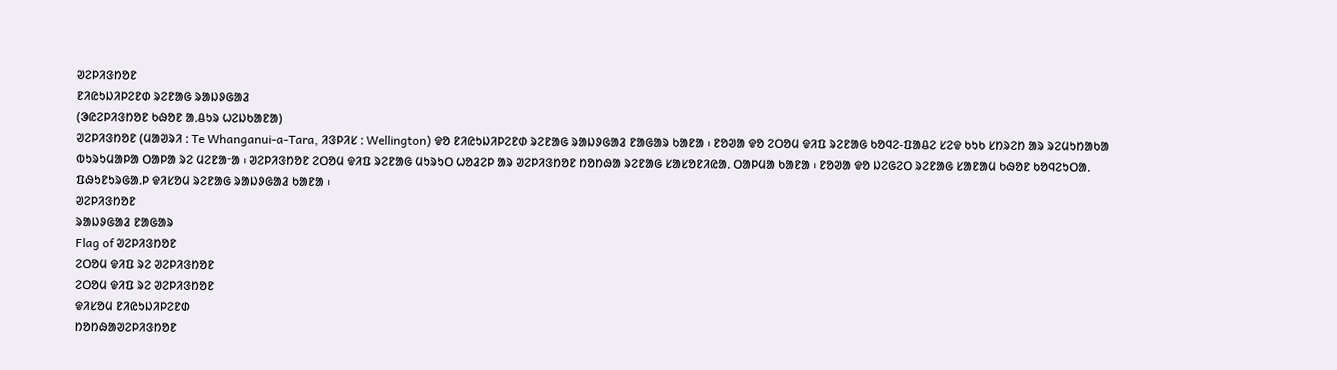ᱣᱮᱞᱤᱝᱴᱚᱱ
ᱱᱤᱭᱩᱡᱤᱞᱮᱱᱰ ᱨᱮᱱᱟᱜ ᱨᱟᱡᱽᱜᱟᱲ
(ᱳᱭᱮᱞᱤᱝᱴᱚᱱ ᱠᱷᱚᱱ ᱟᱹᱪᱩᱨ ᱦᱮᱡᱠᱟᱱᱟ)
ᱣᱮᱞᱤᱝᱴᱚᱱ (ᱢᱟᱣᱨᱤ ᱺ Te Whanganui-a-Tara, ᱤᱝᱞᱤᱥ ᱺ Wellington) ᱫᱚ ᱱᱤᱭᱩᱡᱤᱞᱮᱱᱰ ᱨᱮᱱᱟᱜ ᱨᱟᱡᱽᱜᱟᱲ ᱱᱟᱜᱟᱨ ᱠᱟᱱᱟ ᱾ ᱱᱚᱣᱟ ᱫᱚ ᱮᱛᱚᱢ ᱫᱤᱯ ᱨᱮᱱᱟᱜ ᱠᱚᱧᱮ-ᱯᱟᱪᱮ ᱥᱮᱫ ᱠᱩᱠ ᱥᱴᱨᱮᱴ ᱟᱨ ᱨᱮᱢᱩᱴᱟᱠᱟ ᱵᱩᱨᱩᱢᱟᱞᱟ ᱛᱟᱞᱟ ᱨᱮ ᱢᱮᱱᱟᱼᱟ ᱾ ᱣᱮᱞᱤᱝᱴᱚᱱ ᱮᱛᱚᱢ ᱫᱤᱯ ᱨᱮᱱᱟᱜ ᱢᱩᱨᱩᱛ ᱦᱚᱲᱮᱞ ᱟᱨ ᱣᱮᱞᱤᱝᱴᱚᱱ ᱴᱚᱴᱷᱟ ᱨᱮᱱᱟᱜ ᱥᱟᱥᱚᱱᱤᱭᱟᱹ ᱛᱟᱞᱢᱟ ᱠᱟᱱᱟ ᱾ ᱱᱚᱣᱟ ᱫᱚ ᱡᱮᱜᱮᱛ ᱨᱮᱱᱟᱜ ᱥᱟᱱᱟᱢ ᱠᱷᱚᱱ ᱠᱚᱧᱮᱩᱛᱟᱹ ᱯᱷᱩᱱᱩᱨᱜᱟᱹᱞ ᱫᱤᱥᱚᱢ ᱨᱮᱱᱟᱜ ᱨᱟᱡᱽᱜᱟᱲ ᱠᱟᱱᱟ ᱾
ᱣᱮᱞᱤᱝᱴᱚᱱ
ᱨᱟᱡᱽᱜᱟᱲ ᱱᱟᱜᱟᱨ
Flag of ᱣᱮᱞᱤᱝᱴᱚᱱ
ᱮᱛᱚᱢ ᱫᱤᱯ ᱨᱮ ᱣᱮᱞᱤᱝᱴᱚᱱ
ᱮᱛᱚᱢ ᱫᱤᱯ ᱨᱮ ᱣᱮᱞᱤᱝᱴᱚᱱ
ᱫᱤᱥᱚᱢ ᱱᱤᱭᱩᱡᱤᱞᱮᱱᱰ
ᱴᱚᱴᱷᱟᱣᱮᱞᱤᱝᱴᱚᱱ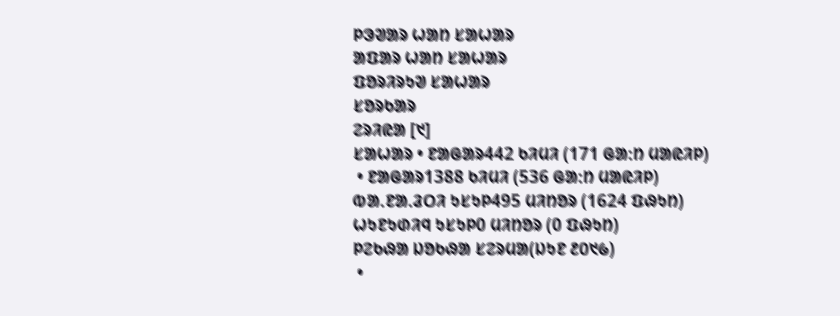ᱞᱳᱣᱟᱨ ᱦᱟᱴ ᱥᱟᱦᱟᱨ
ᱟᱯᱟᱨ ᱦᱟᱴ ᱥᱟᱦᱟᱨ
ᱯᱚᱨᱤᱨᱩᱣ ᱥᱟᱦᱟᱨ
ᱥᱚᱨᱠᱟᱨ
ᱮᱨᱤᱭᱟ [᱑]
ᱥᱟᱦᱟᱨ • ᱱᱟᱜᱟᱨ442 ᱠᱤᱢᱤ (171 ᱜᱟᱺᱴ ᱢᱟᱭᱤᱞ)
 • ᱱᱟᱜᱟᱨ1388 ᱠᱤᱢᱤ (536 ᱜᱟᱺᱴ ᱢᱟᱭᱤᱞ)
ᱵᱟᱹᱱᱟᱹᱲᱛᱤ ᱩᱥᱩᱞ495 ᱢᱤᱴᱚᱨ (1624 ᱯᱷᱩᱴ)
ᱦᱩᱱᱩᱰᱤᱧ ᱩᱥᱩᱞ0 ᱢᱤᱴᱚᱨ (0 ᱯᱷᱩᱴ)
ᱞᱮᱠᱷᱟ ᱡᱚᱠᱷᱟ ᱥᱮᱨᱢᱟ(ᱡᱩᱱ ᱒᱐᱑᱙)
 •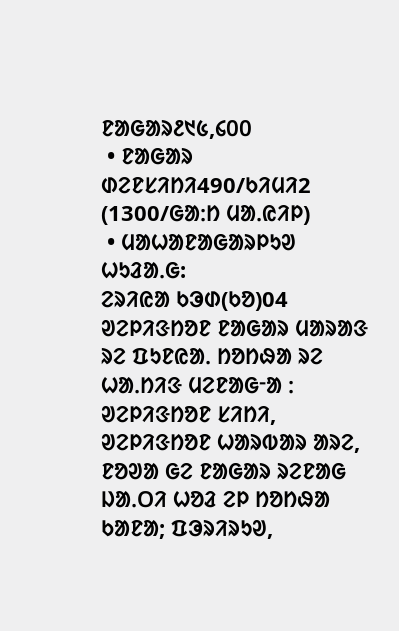ᱱᱟᱜᱟᱨ᱒᱑᱕,᱔᱐᱐
 • ᱱᱟᱜᱟᱨ ᱰᱮᱱᱥᱤᱴᱤ490/ᱠᱤᱢᱤ2 (1300/ᱜᱟᱺᱴ ᱢᱟᱹᱭᱤᱞ)
 • ᱢᱟᱦᱟᱱᱟᱜᱟᱨᱞᱩᱣ ᱦᱩᱲᱟᱹᱜ:
ᱮᱨᱤᱭᱟ ᱠᱳᱰ(ᱠᱚ)04
ᱣᱮᱞᱤᱝᱴᱚᱱ ᱱᱟᱜᱟᱨ ᱢᱟᱨᱟᱝ ᱨᱮ ᱯᱩᱱᱭᱟᱹ ᱴᱚᱴᱷᱟ ᱨᱮ ᱦᱟᱹᱴᱤᱝ ᱢᱮᱱᱟᱜᱼᱟ ᱺ ᱣᱮᱞᱤᱝᱴᱚᱱ ᱥᱤᱴᱤ, ᱣᱮᱞᱤᱝᱴᱚᱱ ᱦᱟᱨᱵᱟᱨ ᱟᱨᱮ, ᱱᱚᱣᱟ ᱜᱮ ᱱᱟᱜᱟᱨ ᱨᱮᱱᱟᱜ ᱡᱟᱹᱛᱤ ᱦᱚᱲ ᱮᱞ ᱴᱚᱴᱷᱟ ᱠᱟᱱᱟ; ᱯᱳᱨᱤᱨᱩᱣ,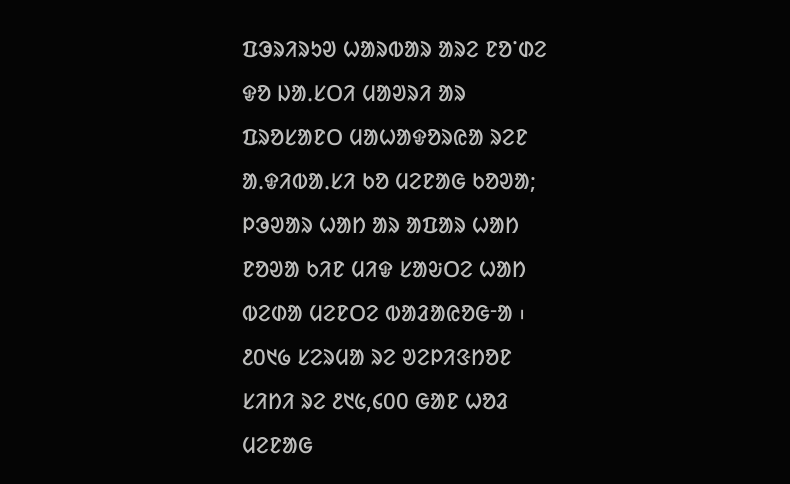ᱯᱳᱨᱤᱨᱩᱣ ᱦᱟᱨᱵᱟᱨ ᱟᱨᱮ ᱱᱚᱸᱰᱮ ᱫᱚ ᱡᱟᱹᱥᱛᱤ ᱢᱟᱣᱨᱤ ᱟᱨ ᱯᱨᱚᱥᱟᱱᱛ ᱢᱟᱦᱟᱫᱚᱨᱭᱟ ᱨᱮᱱ ᱟᱹᱫᱤᱵᱟᱹᱥᱤ ᱠᱚ ᱢᱮᱱᱟᱜ ᱠᱚᱣᱟ; ᱞᱳᱣᱟᱨ ᱦᱟᱴ ᱟᱨ ᱟᱯᱟᱨ ᱦᱟᱴ ᱱᱚᱣᱟ ᱠᱤᱱ ᱢᱤᱫ ᱥᱟᱶᱛᱮ ᱦᱟᱴ ᱵᱮᱰᱟ ᱢᱮᱱᱛᱮ ᱵᱟᱲᱟᱭᱚᱜᱼᱟ ᱾ ᱒᱐᱑᱙ ᱥᱮᱨᱢᱟ ᱨᱮ ᱣᱮᱞᱤᱝᱴᱚᱱ ᱥᱤᱴᱤ ᱨᱮ ᱒᱑᱕,᱔᱐᱐ ᱜᱟᱱ ᱦᱚᱲ ᱢᱮᱱᱟᱜ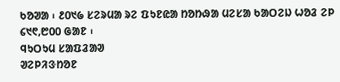ᱠᱚᱣᱟ ᱾ ᱒᱐᱑᱙ ᱥᱮᱨᱢᱟ ᱨᱮ ᱯᱩᱱᱭᱟ ᱴᱚᱴᱷᱟ ᱢᱮᱥᱟ ᱠᱟᱛᱮᱡ ᱦᱚᱲ ᱮᱞ ᱔᱑᱖,᱘᱐᱐ ᱜᱟᱱ ᱾
ᱧᱩᱛᱩᱢ ᱥᱟᱯᱲᱟᱣ
ᱣᱮᱞᱤᱝᱴᱚᱱ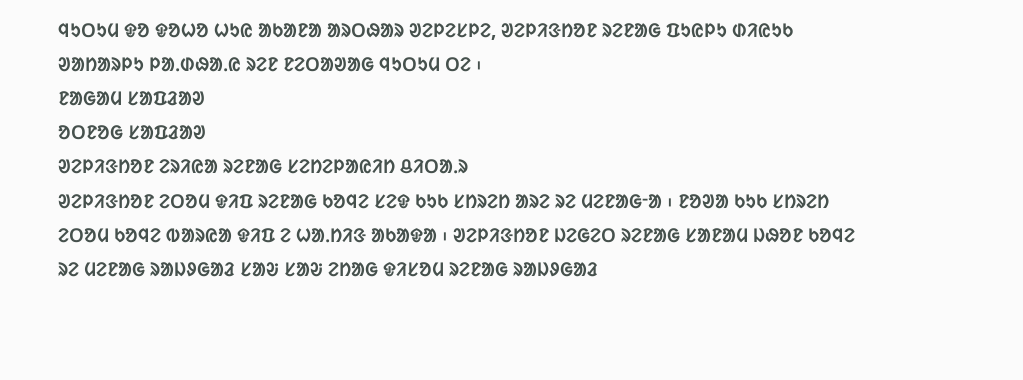ᱧᱩᱛᱩᱢ ᱫᱚ ᱫᱚᱦᱚ ᱦᱩᱭ ᱟᱠᱟᱱᱟ ᱟᱨᱛᱷᱟᱨ ᱣᱮᱞᱮᱥᱞᱮ, ᱣᱮᱞᱤᱝᱴᱚᱱ ᱨᱮᱱᱟᱜ ᱯᱩᱭᱞᱩ ᱰᱤᱭᱩᱠ ᱣᱟᱴᱟᱨᱞᱩ ᱞᱟᱹᱰᱷᱟᱹᱭ ᱨᱮᱱ ᱱᱮᱛᱟᱣᱟᱜ ᱧᱩᱛᱩᱢ ᱛᱮ ᱾
ᱱᱟᱜᱟᱢ ᱥᱟᱯᱲᱟᱣ
ᱚᱛᱱᱚᱜ ᱥᱟᱯᱲᱟᱣ
ᱣᱮᱞᱤᱝᱴᱚᱱ ᱮᱨᱤᱭᱟ ᱨᱮᱱᱟᱜ ᱥᱮᱴᱮᱞᱟᱭᱤᱴ ᱪᱤᱛᱟᱹᱨ
ᱣᱮᱞᱤᱝᱴᱚᱱ ᱮᱛᱚᱢ ᱫᱤᱯ ᱨᱮᱱᱟᱜ ᱠᱚᱧᱮ ᱥᱮᱫ ᱠᱩᱠ ᱥᱴᱨᱮᱴ ᱟᱨᱮ ᱨᱮ ᱢᱮᱱᱟᱜᱼᱟ ᱾ ᱱᱚᱣᱟ ᱠᱩᱠ ᱥᱴᱨᱮᱴ ᱮᱛᱚᱢ ᱠᱚᱧᱮ ᱵᱟᱨᱭᱟ ᱫᱤᱯ ᱮ ᱦᱟᱹᱴᱤᱝ ᱟᱠᱟᱫᱟ ᱾ ᱣᱮᱞᱤᱝᱴᱚᱱ ᱡᱮᱜᱮᱛ ᱨᱮᱱᱟᱜ ᱥᱟᱱᱟᱢ ᱡᱷᱚᱱ ᱠᱚᱧᱮ ᱨᱮ ᱢᱮᱱᱟᱜ ᱨᱟᱡᱽᱜᱟᱲ ᱥᱟᱶ ᱥᱟᱶ ᱮᱴᱟᱜ ᱫᱤᱥᱚᱢ ᱨᱮᱱᱟᱜ ᱨᱟᱡᱽᱜᱟᱲ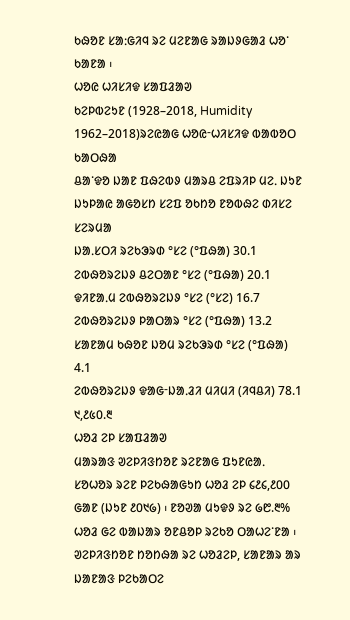ᱠᱷᱚᱱ ᱥᱟᱺᱜᱤᱧ ᱨᱮ ᱢᱮᱱᱟᱜ ᱨᱟᱡᱽᱜᱟᱲ ᱦᱚᱸ ᱠᱟᱱᱟ ᱾
ᱦᱚᱭ ᱦᱤᱥᱤᱫ ᱥᱟᱯᱲᱟᱣ
ᱠᱮᱞᱵᱮᱩᱱ (1928–2018, Humidity 1962–2018)ᱨᱮᱭᱟᱜ ᱦᱚᱭᱼᱦᱤᱥᱤᱫ ᱵᱟᱵᱚᱛ ᱠᱟᱛᱷᱟ
ᱪᱟᱸᱫᱚ ᱡᱟᱱ ᱯᱷᱮᱵᱽ ᱢᱟᱨᱪ ᱮᱯᱨᱤᱞ ᱢᱮᱹ ᱡᱩᱱ ᱡᱩᱞᱟᱭ ᱟᱜᱚᱥᱴ ᱥᱮᱯ ᱚᱠᱴᱚ ᱱᱚᱵᱷᱮ ᱰᱤᱥᱮ ᱥᱮᱨᱢᱟ
ᱡᱟᱹᱥᱛᱤ ᱨᱮᱠᱳᱨᱰ °ᱥᱮ (°ᱯᱷᱟ) 30.1
ᱮᱵᱷᱚᱨᱮᱡᱽ ᱪᱮᱛᱟᱱ °ᱥᱮ (°ᱯᱷᱟ) 20.1
ᱫᱤᱱᱟᱹᱢ ᱮᱵᱷᱚᱨᱮᱡᱽ °ᱥᱮ (°ᱥᱮ) 16.7
ᱮᱵᱷᱚᱨᱮᱡᱽ ᱞᱟᱛᱟᱨ °ᱥᱮ (°ᱯᱷᱟ) 13.2
ᱥᱟᱱᱟᱢ ᱠᱷᱚᱱ ᱡᱚᱢ ᱨᱮᱠᱳᱨᱰ °ᱥᱮ (°ᱯᱷᱟ) 4.1
ᱮᱵᱷᱚᱨᱮᱡᱽ ᱫᱟᱜᱼᱡᱟᱹᱲᱤ ᱢᱤᱢᱤ (ᱤᱧᱪᱤ) 78.1
᱑,᱒᱕᱐.᱓
ᱦᱚᱲ ᱮᱞ ᱥᱟᱯᱲᱟᱣ
ᱢᱟᱨᱟᱝ ᱣᱮᱞᱤᱝᱴᱚᱱ ᱨᱮᱱᱟᱜ ᱯᱩᱱᱭᱟᱹ ᱥᱚᱦᱚᱨ ᱨᱮᱱ ᱞᱮᱠᱷᱟᱜᱩᱴ ᱦᱚᱲ ᱮᱞ ᱔᱒᱔,᱒᱐᱐ ᱜᱟᱱ (ᱡᱩᱱ ᱒᱐᱑᱙) ᱾ ᱱᱚᱣᱟ ᱢᱩᱫᱽ ᱨᱮ ᱙᱘.᱓% ᱦᱚᱲ ᱜᱮ ᱵᱟᱡᱟᱨ ᱚᱱᱪᱚᱞ ᱨᱮᱠᱚ ᱛᱟᱦᱮᱸᱱᱟ ᱾
ᱣᱮᱞᱤᱝᱴᱚᱱ ᱴᱚᱴᱷᱟ ᱨᱮ ᱦᱚᱲᱮᱞ, ᱥᱟᱱᱟᱨ ᱟᱨ ᱡᱟᱱᱟᱝ ᱞᱮᱠᱟᱛᱮ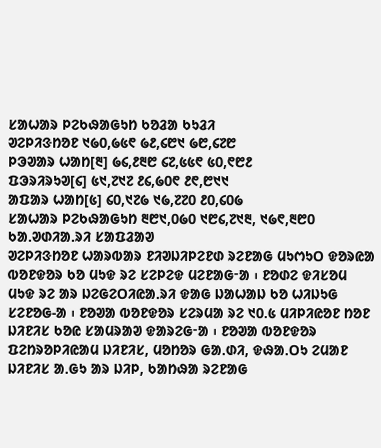ᱥᱟᱦᱟᱨ ᱞᱮᱠᱷᱟᱜᱩᱴ ᱠᱚᱲᱟ ᱠᱩᱲᱤ
ᱣᱮᱞᱤᱝᱴᱚᱱ ᱑᱙᱐,᱙᱕᱖ ᱙᱒,᱔᱘᱑ ᱙᱘,᱔᱗᱘
ᱞᱳᱣᱟᱨ ᱦᱟᱴ[᱓] ᱙᱔,᱒᱓᱘ ᱔᱗,᱕᱕᱖ ᱕᱐,᱖᱘᱒
ᱯᱳᱨᱤᱨᱩᱣ[᱔] ᱕᱑,᱗᱑᱗ ᱒᱔,᱙᱐᱖ ᱒᱖,᱘᱑᱑
ᱟᱯᱟᱨ ᱦᱟᱴ[᱕] ᱔᱐,᱑᱗᱙ ᱑᱙,᱗᱗᱐ ᱒᱐,᱔᱐᱙
ᱥᱟᱦᱟᱨ ᱞᱮᱠᱷᱟᱜᱩᱴ ᱓᱘᱑,᱐᱙᱐ ᱑᱘᱔,᱗᱑᱓, ᱑᱙᱖,᱓᱘᱐
ᱠᱟᱹᱣᱰᱤᱟᱹᱨᱤ ᱥᱟᱯᱲᱟᱣ
ᱣᱮᱞᱤᱝᱴᱚᱱ ᱦᱟᱨᱵᱟᱨ ᱱᱤᱣᱡᱤᱞᱮᱱᱰ ᱨᱮᱱᱟᱜ ᱢᱩᱬᱩᱛ ᱫᱚᱨᱭᱟ ᱵᱚᱱᱫᱚᱨ ᱠᱚ ᱢᱩᱫ ᱨᱮ ᱥᱮᱞᱮᱫ ᱢᱮᱱᱟᱜᱼᱟ ᱾ ᱱᱚᱰᱮ ᱫᱤᱥᱚᱢ ᱢᱩᱫ ᱨᱮ ᱟᱨ ᱡᱮᱜᱮᱛᱤᱭᱟᱹᱨᱤ ᱫᱟᱜ ᱡᱟᱦᱟᱡ ᱠᱚ ᱦᱤᱡᱩᱜ ᱥᱮᱱᱚᱜ-ᱟ ᱾ ᱱᱚᱣᱟ ᱵᱚᱱᱫᱚᱨ ᱥᱮᱨᱢᱟ ᱨᱮ ᱑᱐.᱕ ᱢᱤᱞᱤᱭᱚᱱ ᱴᱚᱱ ᱡᱤᱱᱤᱥ ᱠᱚᱭ ᱥᱟᱢᱨᱟᱣ ᱫᱟᱨᱮᱜᱼᱟ ᱾ ᱱᱚᱣᱟ ᱵᱚᱱᱫᱚᱨ ᱯᱮᱴᱨᱚᱞᱤᱭᱟᱢ ᱡᱤᱱᱤᱥ, ᱢᱚᱴᱚᱨ ᱜᱟᱹᱰᱤ, ᱫᱷᱟᱹᱛᱩ ᱮᱢᱟᱱ ᱡᱤᱱᱤᱥ ᱟᱹᱜᱩ ᱟᱨ ᱡᱤᱞ, ᱠᱟᱴᱷᱟ ᱨᱮᱱᱟᱜ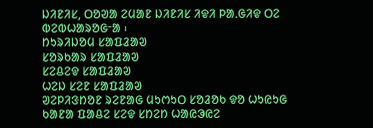ᱡᱤᱱᱤᱥ, ᱛᱚᱣᱟ ᱮᱢᱟᱱ ᱡᱤᱱᱤᱥ ᱤᱫᱤ ᱞᱟᱹᱜᱤᱫ ᱛᱮ ᱵᱮᱵᱦᱟᱨᱚᱜᱼᱟ ᱾
ᱴᱩᱨᱤᱡᱚᱢ ᱥᱟᱯᱲᱟᱣ
ᱥᱚᱨᱠᱟᱨ ᱥᱟᱯᱲᱟᱣ
ᱥᱮᱪᱮᱫ ᱥᱟᱯᱲᱟᱣ
ᱦᱮᱡ ᱥᱮᱱ ᱥᱟᱯᱲᱟᱣ
ᱣᱮᱞᱤᱝᱴᱚᱱ ᱨᱮᱱᱟᱜ ᱢᱩᱬᱩᱛ ᱥᱚᱲᱚᱠ ᱫᱚ ᱦᱩᱭᱩᱜ ᱠᱟᱱᱟ ᱯᱟᱪᱮ ᱥᱮᱫ ᱥᱴᱮᱴ ᱦᱟᱭᱳᱭᱮ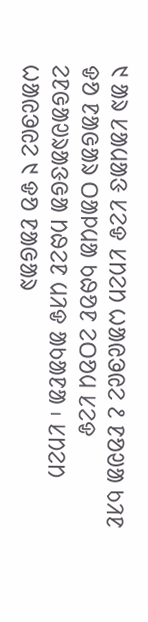᱑ ᱟᱨ ᱥᱟᱢᱟᱝ ᱥᱮᱫ ᱥᱴᱮᱴ ᱦᱟᱭᱳᱭᱮ ᱒ ᱱᱚᱣᱟ ᱠᱤᱱ ᱫᱚ ᱱᱟᱜᱟᱨ ᱛᱟᱞᱢᱟ ᱠᱷᱚᱱ ᱮᱛᱚᱢ ᱥᱮᱫ ᱮᱱᱜᱟᱣᱨᱟᱝᱜᱟ ᱴᱷᱮᱱ ᱢᱤᱫ ᱟᱠᱟᱱᱟ ᱾ ᱥᱴᱮᱴ ᱦᱟᱭᱳᱭᱮ ᱑ ᱫᱚ ᱱᱟᱜᱟᱨ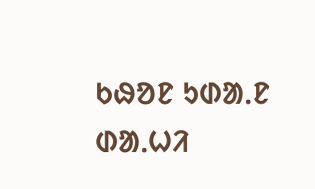ᱠᱷᱚᱱ ᱩᱰᱟᱹᱱ ᱰᱟᱹᱦᱤ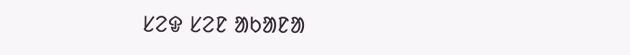ᱥᱮᱫ ᱥᱮᱱ ᱟᱠᱟᱱᱟ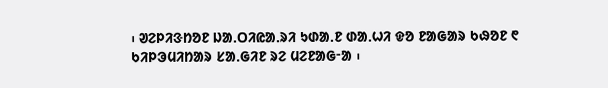᱾ ᱣᱮᱞᱤᱝᱴᱚᱱ ᱡᱟᱹᱛᱤᱭᱟᱹᱨᱤ ᱩᱰᱟᱹᱱ ᱰᱟᱹᱦᱤ ᱫᱚ ᱱᱟᱜᱟᱨ ᱠᱷᱚᱱ ᱖ ᱠᱤᱞᱳᱢᱤᱴᱟᱨ ᱥᱟᱹᱜᱤᱱ ᱨᱮ ᱢᱮᱱᱟᱜᱼᱟ ᱾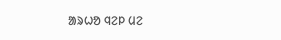ᱟᱨᱦᱚ ᱧᱮᱞ ᱢᱮ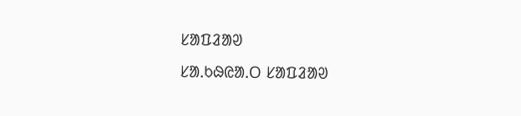ᱥᱟᱯᱲᱟᱣ
ᱥᱟᱹᱠᱷᱭᱟᱹᱛ ᱥᱟᱯᱲᱟᱣ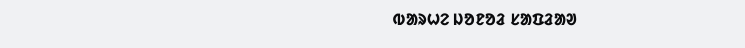ᱵᱟᱨᱦᱮ ᱡᱚᱱᱚᱲ ᱥᱟᱯᱲᱟᱣ